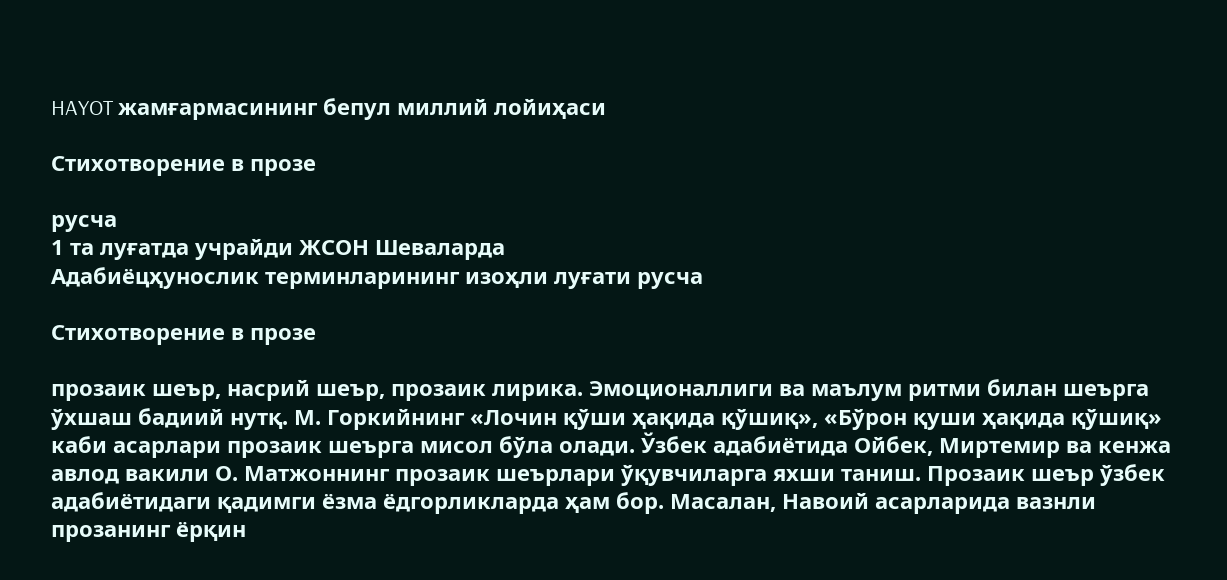HAYOT жамғармасининг бепул миллий лойиҳаси

Стихотворение в прозе

русча
1 та луғатда учрайди ЖСОН Шеваларда
Адабиёцҳунослик терминларининг изоҳли луғати русча

Стихотворение в прозе

прозаик шеър, насрий шеър, прозаик лирика. Эмоционаллиги ва маълум ритми билан шеърга ўхшаш бадиий нутқ. М. Горкийнинг «Лочин қўши ҳақида қўшиқ», «Бўрон қуши ҳақида қўшиқ» каби асарлари прозаик шеърга мисол бўла олади. Ўзбек адабиётида Ойбек, Миртемир ва кенжа авлод вакили О. Матжоннинг прозаик шеърлари ўқувчиларга яхши таниш. Прозаик шеър ўзбек адабиётидаги қадимги ёзма ёдгорликларда ҳам бор. Масалан, Навоий асарларида вазнли прозанинг ёрқин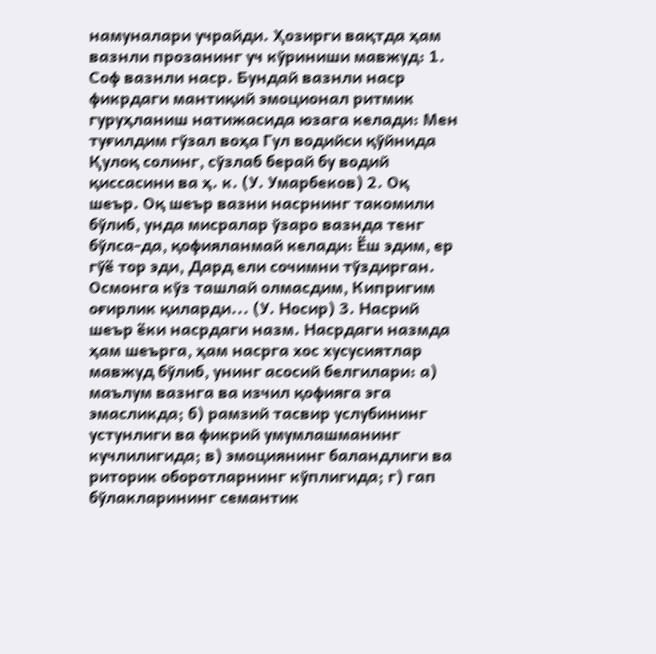намуналари учрайди. Ҳозирги вақтда ҳам вазнли прозанинг уч кўриниши мавжуд: 1. Соф вазнли наср. Бундай вазнли наср фикрдаги мантиқий эмоционал ритмик гуруҳланиш натижасида юзага келади: Мен туғилдим гўзал воҳа Гул водийси қўйнида Қулоқ солинг, сўзлаб берай бу водий қиссасини ва ҳ. к. (У. Умарбеков) 2. Оқ шеър. Оқ шеър вазни насрнинг такомили бўлиб, унда мисралар ўзаро вазнда тенг бўлса-да, қофияланмай келади: Ёш эдим, ер гўё тор эди, Дард ели сочимни тўздирган. Осмонга кўз ташлай олмасдим, Кипригим оғирлик қиларди... (У. Носир) 3. Насрий шеър ёки насрдаги назм. Насрдаги назмда ҳам шеърга, ҳам насрга хос хусусиятлар мавжуд бўлиб, унинг асосий белгилари: а) маълум вазнга ва изчил қофияга эга эмасликда; б) рамзий тасвир услубининг устунлиги ва фикрий умумлашманинг кучлилигида; в) эмоциянинг баландлиги ва риторик оборотларнинг кўплигида; г) гап бўлакларининг семантик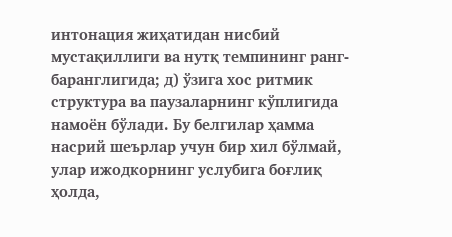интонация жиҳатидан нисбий мустақиллиги ва нутқ темпининг ранг-баранглигида; д) ўзига хос ритмик структура ва паузаларнинг кўплигида намоён бўлади. Бу белгилар ҳамма насрий шеърлар учун бир хил бўлмай, улар ижодкорнинг услубига боғлиқ ҳолда,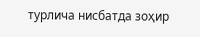турлича нисбатда зоҳир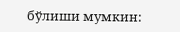бўлиши мумкин: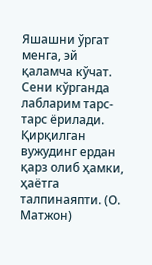Яшашни ўргат менга, эй қаламча кўчат. Сени кўрганда лабларим тарс-тарс ёрилади. Қирқилган вужудинг ердан қарз олиб ҳамки, ҳаётга талпинаяпти. (О. Матжон)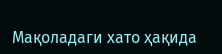Мақоладаги хато ҳақида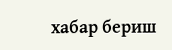хабар бериш